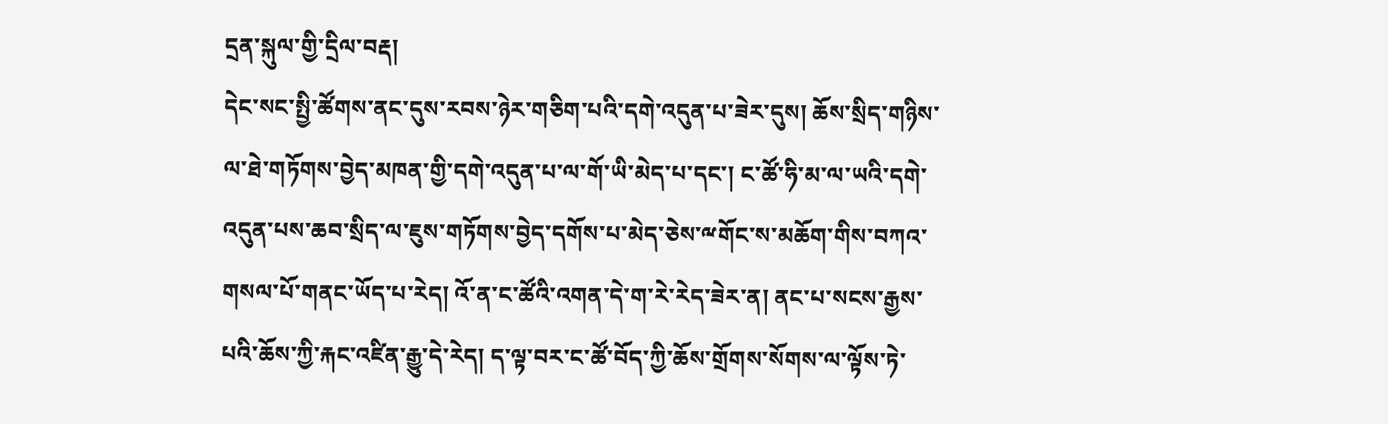དྲན་སྐུལ་གྱི་དྲིལ་བརྡ།
དེང་སང་སྤྱི་ཚོགས་ནང་དུས་རབས་ཉེར་གཅིག་པའི་དགེ་འདུན་པ་ཟེར་དུས། ཆོས་སྲིད་གཉིས་ལ་ཐེ་གཏོགས་བྱེད་མཁན་གྱི་དགེ་འདུན་པ་ལ་གོ་ཡི་མེད་པ་དང་། ང་ཚོ་ཧི་མ་ལ་ཡའི་དགེ་འདུན་པས་ཆབ་སྲིད་ལ་ཇུས་གཏོགས་བྱེད་དགོས་པ་མེད་ཅེས་ྋགོང་ས་མཆོག་གིས་བཀའ་གསལ་པོ་གནང་ཡོད་པ་རེད། འོ་ན་ང་ཚོའི་འགན་དེ་ག་རེ་རེད་ཟེར་ན། ནང་པ་སངས་རྒྱས་པའི་ཆོས་ཀྱི་རྐང་འཛིན་རྒྱུ་དེ་རེད། ད་ལྟ་བར་ང་ཚོ་བོད་ཀྱི་ཆོས་གྲོགས་སོགས་ལ་ལྟོས་ཏེ་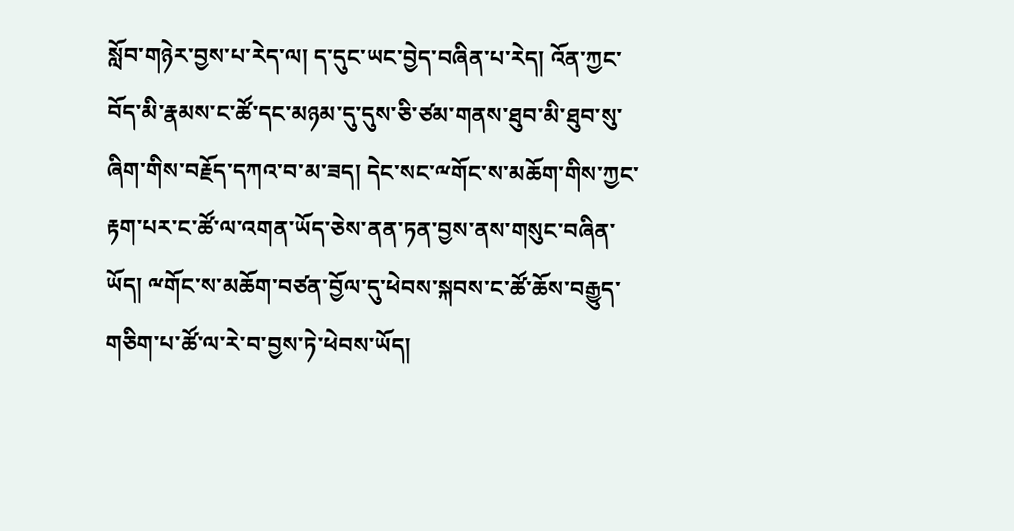སློབ་གཉེར་བྱས་པ་རེད་ལ། ད་དུང་ཡང་བྱེད་བཞིན་པ་རེད། འོན་ཀྱང་བོད་མི་རྣམས་ང་ཚོ་དང་མཉམ་དུ་དུས་ཅི་ཙམ་གནས་ཐུབ་མི་ཐུབ་སུ་ཞིག་གིས་བརྗོད་དཀའ་བ་མ་ཟད། དེང་སང་ྋགོང་ས་མཆོག་གིས་ཀྱང་རྟག་པར་ང་ཚོ་ལ་འགན་ཡོད་ཅེས་ནན་ཏན་བྱས་ནས་གསུང་བཞིན་ཡོད། ྋགོང་ས་མཆོག་བཙན་བྱོལ་དུ་ཕེབས་སྐབས་ང་ཚོ་ཆོས་བརྒྱུད་གཅིག་པ་ཚོ་ལ་རེ་བ་བྱས་ཏེ་ཕེབས་ཡོད།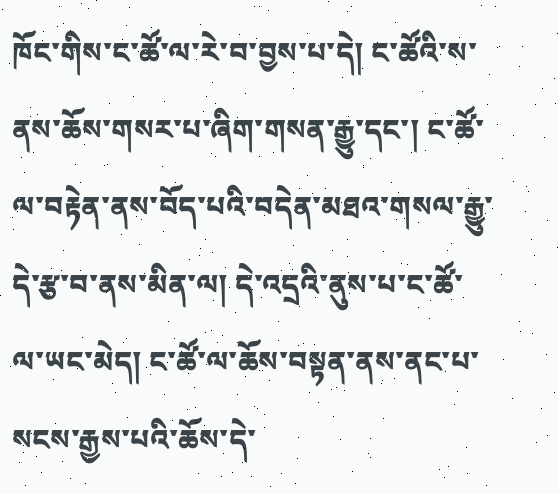ཁོང་གིས་ང་ཚོ་ལ་རེ་བ་བྱས་པ་དེ། ང་ཚོའི་ས་ནས་ཆོས་གསར་པ་ཞིག་གསན་རྒྱུ་དང་། ང་ཚོ་ལ་བརྟེན་ནས་བོད་པའི་བདེན་མཐའ་གསལ་རྒྱུ་དེ་རྩ་བ་ནས་མིན་ལ། དེ་འདྲའི་ནུས་པ་ང་ཚོ་ལ་ཡང་མེད། ང་ཚོ་ལ་ཆོས་བསྟན་ནས་ནང་པ་སངས་རྒྱས་པའི་ཆོས་དེ་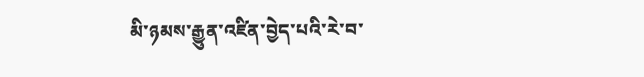མི་ཉམས་རྒྱུན་འཛིན་བྱེད་པའི་རེ་བ་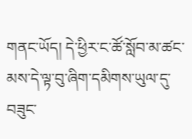གནང་ཡོད། དེ་ཕྱིར་ང་ཚོ་སློབ་མ་ཚང་མས་དེ་ལྟ་བུ་ཞིག་དམིགས་ཡུལ་དུ་བཟུང་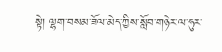སྟེ། ལྷག་བསམ་ཟོལ་མེད་ཀྱིས་སློབ་གཉེར་ལ་ཧུར་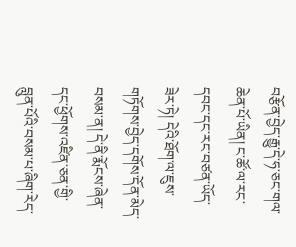བརྩོན་བྱེད་རྒྱུ་དེ་ཧ་ཅང་གལ་ཆེན་པོ་ཡིན། ང་ཚོ་ལ་རང་དབང་དང་རང་བཙན་ཡོད་ཟེར་ཏེ། དེའི་ཐོག་ལ་ཇུས་གཏོགས་བྱེད་དགོས་དོན་མེད་བསམ་ན། དེ་ནི་རྨོངས་ཞེན་དང་ཕྱོགས་འཛིན་ཅན་གྱི་བླུན་པོའི་བསམ་པ་ཞིག་རེད་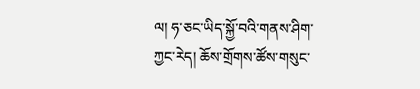ལ། ཧ་ཅང་ཡིད་སྐྱོ་བའི་གནས་ཤིག་ཀྱང་རེད། ཆོས་གྲོགས་ཚོས་གསུང་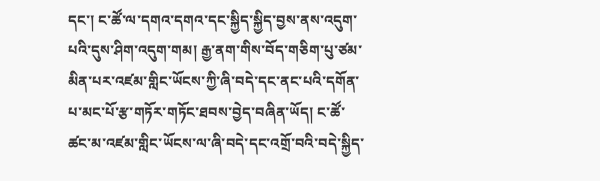དང་། ང་ཚོ་ལ་དགའ་དགའ་དང་སྐྱིད་སྐྱིད་བྱས་ནས་འདུག་པའི་དུས་ཤིག་འདུག་གམ། རྒྱ་ནག་གིས་བོད་གཅིག་པུ་ཙམ་མིན་པར་འཛམ་གླིང་ཡོངས་ཀྱི་ཞི་བདེ་དང་ནང་པའི་དགོན་པ་མང་པོ་རྩ་གཏོར་གཏོང་ཐབས་བྱེད་བཞིན་ཡོད། ང་ཚོ་ཚང་མ་འཛམ་གླིང་ཡོངས་ལ་ཞི་བདེ་དང་འགྲོ་བའི་བདེ་སྐྱིད་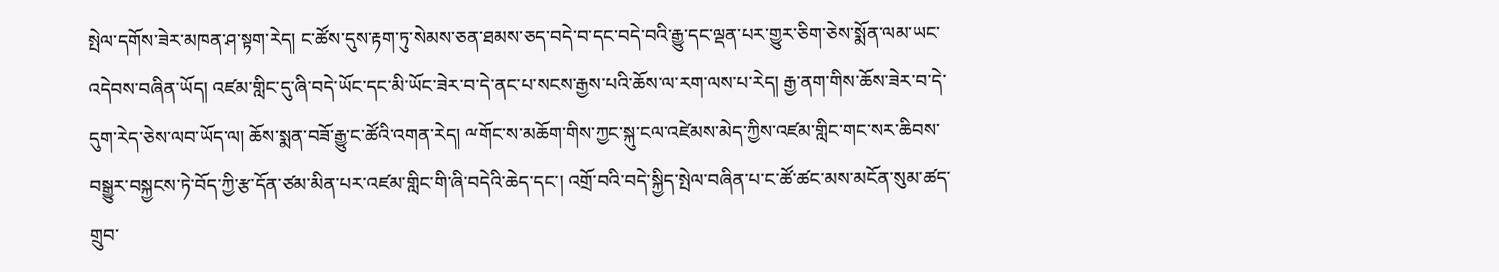སྤེལ་དགོས་ཟེར་མཁན་ཤ་སྟག་རེད། ང་ཚོས་དུས་རྟག་ཏུ་སེམས་ཅན་ཐམས་ཅད་བདེ་བ་དང་བདེ་བའི་རྒྱུ་དང་ལྡན་པར་གྱུར་ཅིག་ཅེས་སྨོན་ལམ་ཡང་འདེབས་བཞིན་ཡོད། འཛམ་གླིང་དུ་ཞི་བདེ་ཡོང་དང་མི་ཡོང་ཟེར་བ་དེ་ནང་པ་སངས་རྒྱས་པའི་ཆོས་ལ་རག་ལས་པ་རེད། རྒྱ་ནག་གིས་ཆོས་ཟེར་བ་དེ་དུག་རེད་ཅེས་ལབ་ཡོད་ལ། ཆོས་སྨན་བཟོ་རྒྱུ་ང་ཚོའི་འགན་རེད། ྋགོང་ས་མཆོག་གིས་ཀྱང་སྐུ་ངལ་འཛེམས་མེད་ཀྱིས་འཛམ་གླིང་གང་སར་ཆིབས་བསྒྱུར་བསྐྱངས་ཏེ་བོད་ཀྱི་རྩ་དོན་ཙམ་མིན་པར་འཛམ་གླིང་གི་ཞི་བདེའི་ཆེད་དང་། འགྲོ་བའི་བདེ་སྐྱིད་སྤེལ་བཞིན་པ་ང་ཚོ་ཚང་མས་མངོན་སུམ་ཚད་གྲུབ་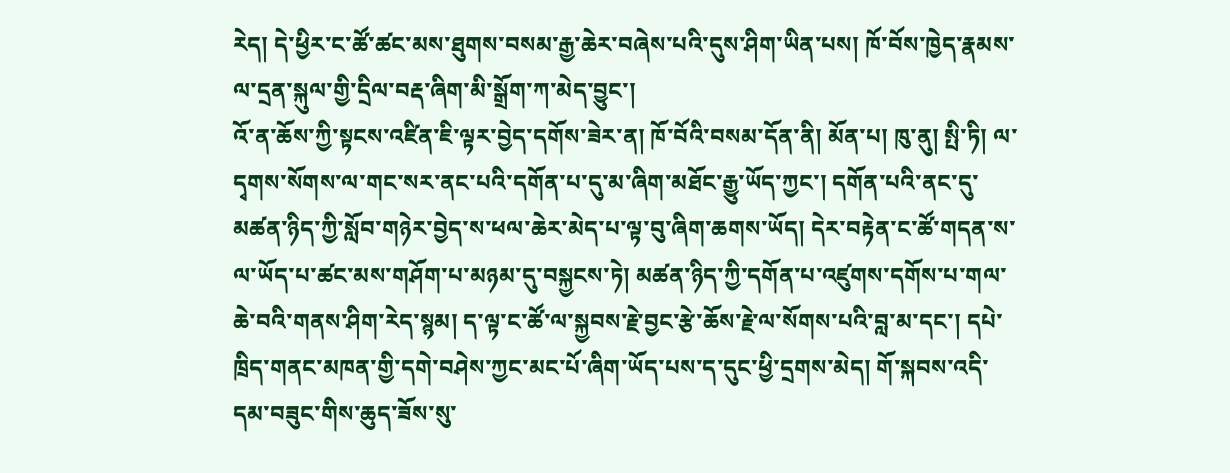རེད། དེ་ཕྱིར་ང་ཚོ་ཚང་མས་ཐུགས་བསམ་རྒྱ་ཆེར་བཞེས་པའི་དུས་ཤིག་ཡིན་པས། ཁོ་བོས་ཁྱེད་རྣམས་ལ་དྲན་སྐུལ་གྱི་དྲིལ་བརྡ་ཞིག་མི་སྒྲོག་ཀ་མེད་བྱུང་།
འོ་ན་ཆོས་ཀྱི་སྟངས་འཛིན་ཇི་ལྟར་བྱེད་དགོས་ཟེར་ན། ཁོ་བོའི་བསམ་དོན་ནི། མོན་པ། ཁུ་ནུ། སྤི་ཏི། ལ་དྭགས་སོགས་ལ་གང་སར་ནང་པའི་དགོན་པ་དུ་མ་ཞིག་མཐོང་རྒྱུ་ཡོད་ཀྱང་། དགོན་པའི་ནང་དུ་མཚན་ཉིད་ཀྱི་སློབ་གཉེར་བྱེད་ས་ཕལ་ཆེར་མེད་པ་ལྟ་བུ་ཞིག་ཆགས་ཡོད། དེར་བརྟེན་ང་ཚོ་གདན་ས་ལ་ཡོད་པ་ཚང་མས་གཤོག་པ་མཉམ་དུ་བསྐྱངས་ཏེ། མཚན་ཉིད་ཀྱི་དགོན་པ་འཛུགས་དགོས་པ་གལ་ཆེ་བའི་གནས་ཤིག་རེད་སྙམ། ད་ལྟ་ང་ཚོ་ལ་སྐྱབས་རྗེ་བྱང་རྩེ་ཆོས་རྗེ་ལ་སོགས་པའི་བླ་མ་དང་། དཔེ་ཁྲིད་གནང་མཁན་གྱི་དགེ་བཤེས་ཀྱང་མང་པོ་ཞིག་ཡོད་པས་ད་དུང་ཕྱི་དྲགས་མེད། གོ་སྐབས་འདི་དམ་བཟུང་གིས་ཆུད་ཟོས་སུ་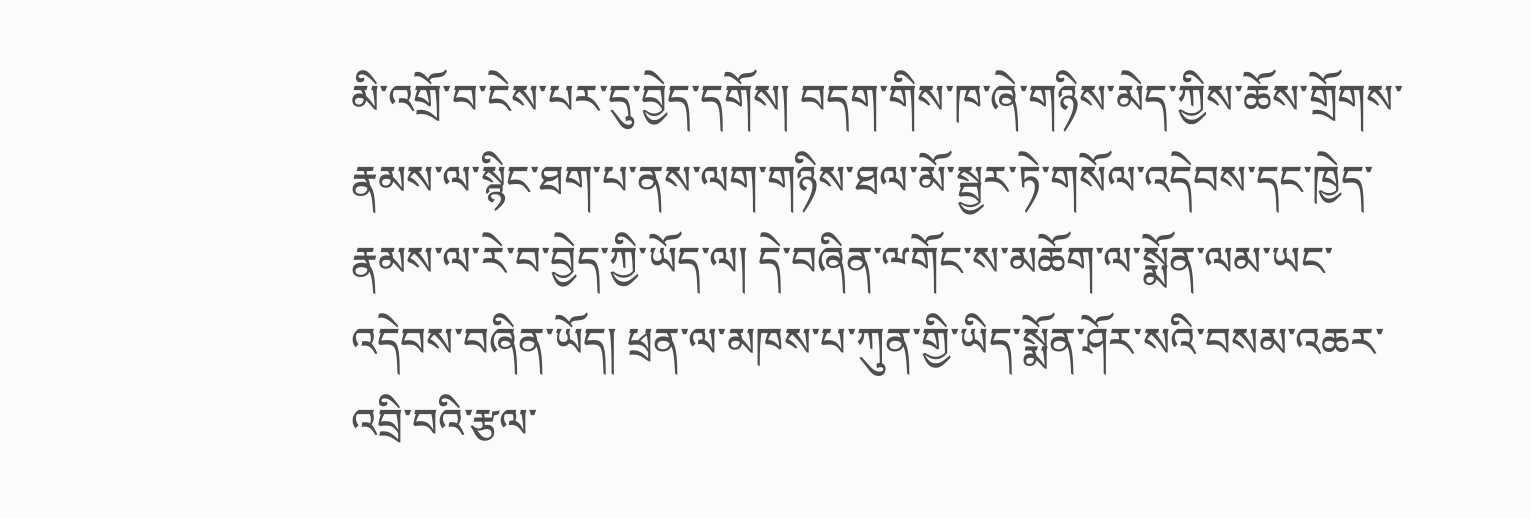མི་འགྲོ་བ་ངེས་པར་དུ་བྱེད་དགོས། བདག་གིས་ཁ་ཞེ་གཉིས་མེད་ཀྱིས་ཆོས་གྲོགས་རྣམས་ལ་སྙིང་ཐག་པ་ནས་ལག་གཉིས་ཐལ་མོ་སྦྱར་ཏེ་གསོལ་འདེབས་དང་ཁྱེད་རྣམས་ལ་རེ་བ་བྱེད་ཀྱི་ཡོད་ལ། དེ་བཞིན་ྋགོང་ས་མཆོག་ལ་སྨོན་ལམ་ཡང་འདེབས་བཞིན་ཡོད། ཕྲན་ལ་མཁས་པ་ཀུན་གྱི་ཡིད་སྨོན་ཤོར་སའི་བསམ་འཆར་འབྲི་བའི་རྩལ་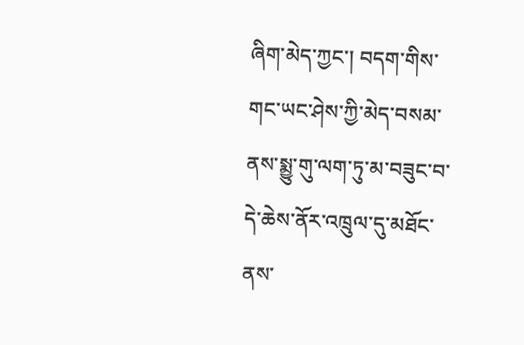ཞིག་མེད་ཀྱང་། བདག་གིས་གང་ཡང་ཤེས་ཀྱི་མེད་བསམ་ནས་སྨྱུ་གུ་ལག་ཏུ་མ་བཟུང་བ་དེ་ཆེས་ནོར་འཁྲུལ་དུ་མཐོང་ནས་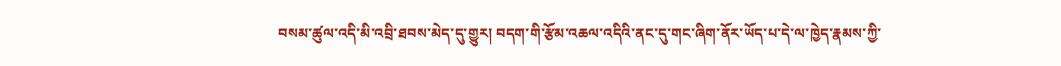བསམ་ཚུལ་འདི་མི་འབྲི་ཐབས་མེད་དུ་གྱུར། བདག་གི་རྩོམ་འཆལ་འདིའི་ནང་དུ་གང་ཞིག་ནོར་ཡོད་པ་དེ་ལ་ཁྱེད་རྣམས་ཀྱི་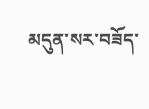མདུན་སར་བཟོད་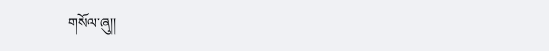གསོལ་ཞུ།།